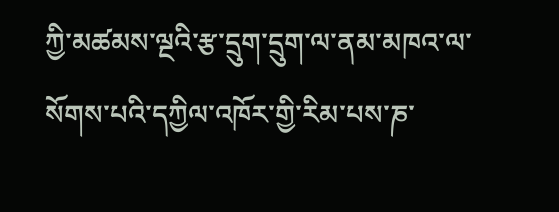ཀྱི་མཚམས་ལྔའི་རྩ་དྲུག་དྲུག་ལ་ནམ་མཁའ་ལ་སོགས་པའི་དཀྱིལ་འཁོར་གྱི་རིམ་པས་ཎ་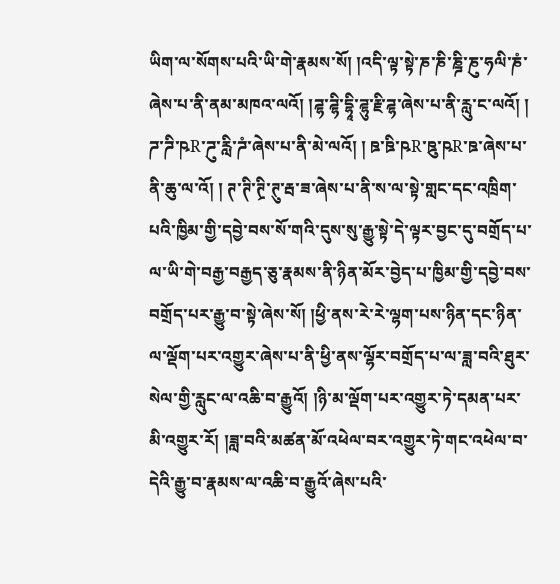ཡིག་ལ་སོགས་པའི་ཡི་གེ་རྣམས་སོ། །འདི་ལྟ་སྟེ་ཎ་ཎི་ཎྜི་ཎུ་ཧལི་ཎཾ་ཞེས་པ་ནི་ནམ་མཁའ་ལའོ། །ཌྷ་ཌྷི་དྷཱི་ཌྷུ་རྗི་ཌྷ་ཞེས་པ་ནི་རླུ་ང་ལའོ། ། ཌ་ཌི་ཥR་ཌུ་རླི་ཌཾ་ཞེས་པ་ནི་མེ་ལའོ། ། ཋ་ཋི་ཥR་ཋུ་ཥR་ཋ་ཞེས་པ་ནི་ཆུ་ལ་འོ། ། ཊ་ཊི་ཊྲི་ཊུ་རྦ་ཟ་ཞེས་པ་ནི་ས་ལ་སྟེ་གླང་དང་འཁྲིག་པའི་ཁྱིམ་གྱི་དབྱེ་བས་སོ་གའི་དུས་སུ་རྒྱུ་སྟེ་དེ་ལྟར་བྱང་དུ་བགྲོད་པ་ལ་ཡི་གེ་བརྒྱ་བརྒྱད་ཅུ་རྣམས་ནི་ཉིན་མོར་བྱེད་པ་ཁྱིམ་གྱི་དབྱེ་བས་བགྲོད་པར་རྒྱུ་བ་སྟེ་ཞེས་སོ། །ཕྱི་ནས་རེ་རེ་ལྷག་པས་ཉིན་དང་ཉིན་ལ་ལྡོག་པར་འགྱུར་ཞེས་པ་ནི་ཕྱི་ནས་ལྷོར་བགྲོད་པ་ལ་ཟླ་བའི་ཐུར་སེལ་གྱི་རླུང་ལ་འཆི་བ་རྒྱུའོ། །ཉི་མ་ལྡོག་པར་འགྱུར་ཏེ་དམན་པར་མི་འགྱུར་རོ། །ཟླ་བའི་མཚན་མོ་འཕེལ་བར་འགྱུར་ཏེ་གང་འཕེལ་བ་དེའི་རྒྱུ་བ་རྣམས་ལ་འཆི་བ་རྒྱུའོ་ཞེས་པའི་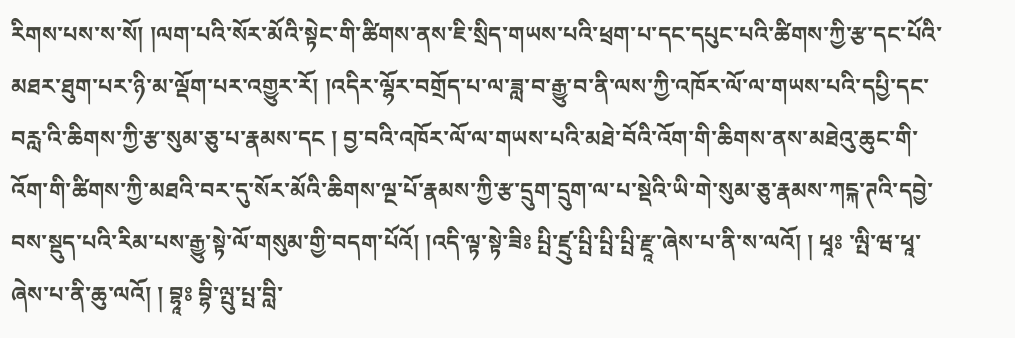རིགས་པས་ས་སོ། །ལག་པའི་སོར་མོའི་སྟེང་གི་ཚིགས་ནས་ཇི་སྲིད་གཡས་པའི་ཕྲག་པ་དང་དཔུང་པའི་ཚིགས་ཀྱི་རྩ་དང་པོའི་མཐར་ཐུག་པར་ཉི་མ་ལྡོག་པར་འགྱུར་རོ། །འདིར་ལྷོར་བགྲོད་པ་ལ་ཟླ་བ་རྒྱུ་བ་ནི་ལས་ཀྱི་འཁོར་ལོ་ལ་གཡས་པའི་དཔྱི་དང་བརླ་འི་ཆིགས་ཀྱི་རྩ་སུམ་ཅུ་པ་རྣམས་དང ། བྱ་བའི་འཁོར་ལོ་ལ་གཡས་པའི་མཐེ་བོའི་འོག་གི་ཆིགས་ནས་མཐེའུ་ཆུང་གི་འོག་གི་ཚིགས་ཀྱི་མཐའི་བར་དུ་སོར་མོའི་ཆིགས་ལྔ་པོ་རྣམས་ཀྱི་རྩ་དྲུག་དྲུག་ལ་པ་སྡེའི་ཡི་གེ་སུམ་ཅུ་རྣམས་ཀངྐ་ཊའི་དབྱེ་བས་སྡུད་པའི་རིམ་པས་རྒྱུ་སྟེ་ལོ་གསུམ་གྱི་བདག་པོའོ། །འདི་ལྟ་སྟེ་ཟིཿ པྤི་ཛྲུ་པྤི་པྤི་པྤི་རྫཱ་ཞེས་པ་ནི་ས་ལའོ། ། ཕཱཿ ་ལྤི་ཝ་ཕཱ་ཞེས་པ་ནི་ཆུ་ལའོ། ། བྷཱཿ བྷི་ལྤུ་པྤ་བླི་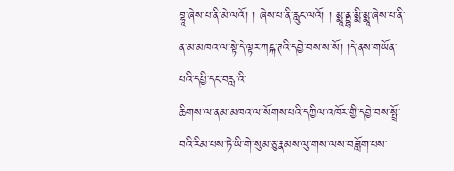བྷཱ་ཞེས་པ་ནི་མེ་ལའོ། ། ཞེས་པ་ནི་རླུང་ལའོ། ། མྨཱ་ནྡྷ་མྨི་མྨཱ་ཞེས་པ་ནི་ན་མ་མཁའ་ལ་སྟེ་དེ་ལྟར་ཀངྐ་ཊའི་དབྱེ་བས་ས་སོ། །དེ་ནས་གཡོན་པའི་དཔྱི་དང་བརླ་འི་
ཆིགས་ལ་ནམ་མཁའ་ལ་སོགས་པའི་དཀྱིལ་འཁོར་གྱི་དབྱེ་བས་སྤྲོ་བའི་རིམ་པས་ཏེ་ཡི་གེ་སུམ་ཅུ་རྣམས་ལུ་གས་ལས་བཟློག་པས་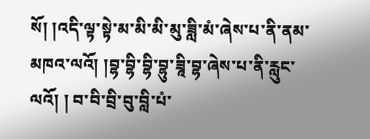སོ། །འདི་ལྟ་སྟེ་མ་མི་མི་མུ་ཟླི་མཾ་ཞེས་པ་ནི་ནམ་མཁའ་ལའོ། །བྷ་བྷི་བྷི་བྷུ་ཟཱི་བྷ་ཞེས་པ་ནི་རླུང་ལའོ། ། བ་བི་བྲི་བུ་བླི་པཾ་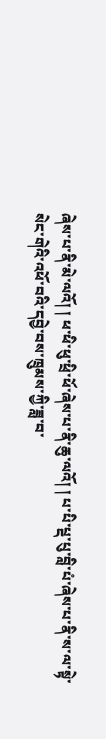ཞེས་པ་ནི་མེ་ལའོ། ། ཕ་ཕི་ཕུ་ཕྲི་ཕོ་ཞེས་པ་ནི་ཆུ་ལའོ། ། པ་པི་པྡ་པུ་བླི་པཾ་ཞེས་པ་ནི་ས་ལ་སྟེ་སེང་གེའི་འཕོ་བའི་དབྱེ་བས་ཁྲུམས་ཀྱི་ཟླ་བ་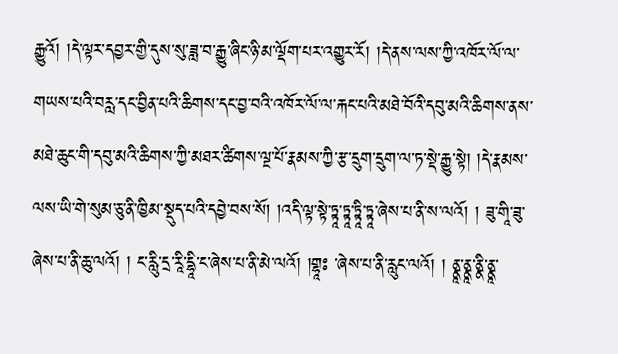རྒྱུའོ། །དེ་ལྟར་དབྱར་གྱི་དུས་སུ་ཟླ་བ་རྒྱུ་ཞིང་ཉི་མ་ལྡོག་པར་འགྱུར་རོ། །དེ་ནས་ལས་ཀྱི་འཁོར་ལོ་ལ་གཡས་པའི་བརླ་དང་བྱིན་པའི་ཆིགས་དང་བྱ་བའི་འཁོར་ལོ་ལ་རྐང་པའི་མཐེ་བོའི་དབུ་མའི་ཆིགས་ནས་མཐེ་ཆུང་གི་དབུ་མའི་ཆིགས་ཀྱི་མཐར་ཚིགས་ལྔ་པོ་རྣམས་ཀྱི་རྩ་དྲུག་དྲུག་ལ་ཏ་སྡེ་རྒྱུ་སྟེ། །དེ་རྣམས་ལས་ཡི་གེ་སུམ་ཅུ་ནི་ཁྱིམ་སྡུད་པའི་དབྱེ་བས་སོ། །འདི་ལྟ་སྟེ་ཏྟཱ་ཏྟཱ་ཏྟཱི་ཏྟཱ་ཞེས་པ་ནི་ས་ལའོ། ། ཟུ་གཱི་ཟུ་ཞེས་པ་ནི་ཆུ་ལའོ། ། ང་རླིུ་དྲ་རཱི་དྷཱི་ང་ཞེས་པ་ནི་མེ་ལའོ། །གྷཱཿ ་ཞེས་པ་ནི་རླུང་ལའོ། ། ནྣཱ་ནྣཱ་ནྣི་ནྣཱ་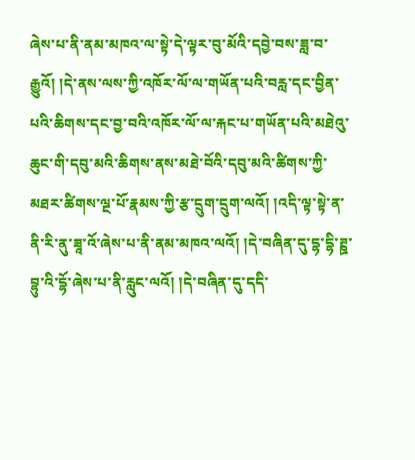ཞེས་པ་ནི་ནམ་མཁའ་ལ་སྟེ་དེ་ལྟར་བུ་མོའི་དབྱེ་བས་ཟླ་བ་རྒྱུའོ། །དེ་ནས་ལས་ཀྱི་འཁོར་ལོ་ལ་གཡོན་པའི་བརླ་དང་བྱིན་པའི་ཆིགས་དང་བྱ་བའི་འཁོར་ལོ་ལ་རྐང་པ་གཡོན་པའི་མཐེའུ་ཆུང་གི་དབུ་མའི་ཆིགས་ནས་མཐེ་བོའི་དབུ་མའི་ཚིགས་ཀྱི་མཐར་ཚིགས་ལྔ་པོ་རྣམས་ཀྱི་རྩ་དྲུག་དྲུག་ལའོ། །འདི་ལྟ་སྟེ་ན་ནི་རི་ནུ་ཟཱ་འོ་ཞེས་པ་ནི་ནམ་མཁའ་ལའོ། །དེ་བཞིན་དུ་དྷ་དྷི་ཊྛ་བྷུ་འི་དྷོ་ཞེས་པ་ནི་རླུང་ལའོ། །དེ་བཞིན་དུ་དདི་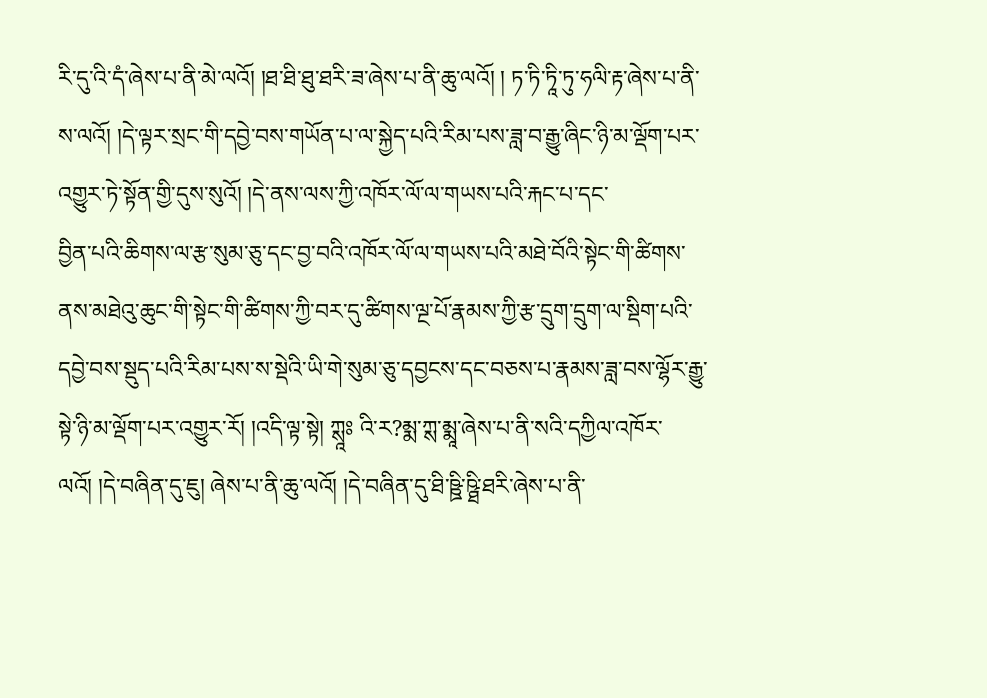རི་དུ་འི་དཾ་ཞེས་པ་ནི་མེ་ལའོ། །ཐ་ཐི་ཐུ་ཐརི་ཟ་ཞེས་པ་ནི་ཆུ་ལའོ། ། ཏ་ཏི་ཏཱི་ཏུ་ཧལི་རྟ་ཞེས་པ་ནི་ས་ལའོ། །དེ་ལྟར་སྲང་གི་དབྱེ་བས་གཡོན་པ་ལ་སྐྱེད་པའི་རིམ་པས་ཟླ་བ་རྒྱུ་ཞིང་ཉི་མ་ལྡོག་པར་འགྱུར་ཏེ་སྟོན་གྱི་དུས་སུའོ། །དེ་ནས་ལས་ཀྱི་འཁོར་ལོ་ལ་གཡས་པའི་རྐང་པ་དང་
བྱིན་པའི་ཆིགས་ལ་རྩ་སུམ་ཅུ་དང་བྱ་བའི་འཁོར་ལོ་ལ་གཡས་པའི་མཐེ་བོའི་སྟེང་གི་ཚིགས་ནས་མཐེའུ་ཆུང་གི་སྟེང་གི་ཚིགས་ཀྱི་བར་དུ་ཚིགས་ལྔ་པོ་རྣམས་ཀྱི་རྩ་དྲུག་དྲུག་ལ་སྡིག་པའི་དབྱེ་བས་སྡུད་པའི་རིམ་པས་ས་སྡེའི་ཡི་གེ་སུམ་ཅུ་དབྱངས་དང་བཅས་པ་རྣམས་ཟླ་བས་ལྷོར་རྒྱུ་སྟེ་ཉི་མ་ལྡོག་པར་འགྱུར་རོ། །འདི་ལྟ་སྟེ། ཀྶཱཿ འི་ར?མྨ་ཀྶ་མྨཱ་ཞེས་པ་ནི་སའི་དཀྱིལ་འཁོར་ལའོ། །དེ་བཞིན་དུ་ཇུ། ཞེས་པ་ནི་ཆུ་ལའོ། །དེ་བཞིན་དུ་ཐི་ཥྛི་ཥྠི་ཐརི་ཞེས་པ་ནི་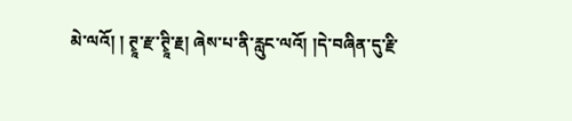མེ་ལའོ། ། ཊྭཱ་རྫ་ཊྭཱི་རྗ། ཞེས་པ་ནི་རླུང་ལའོ། །དེ་བཞིན་དུ་རྗི་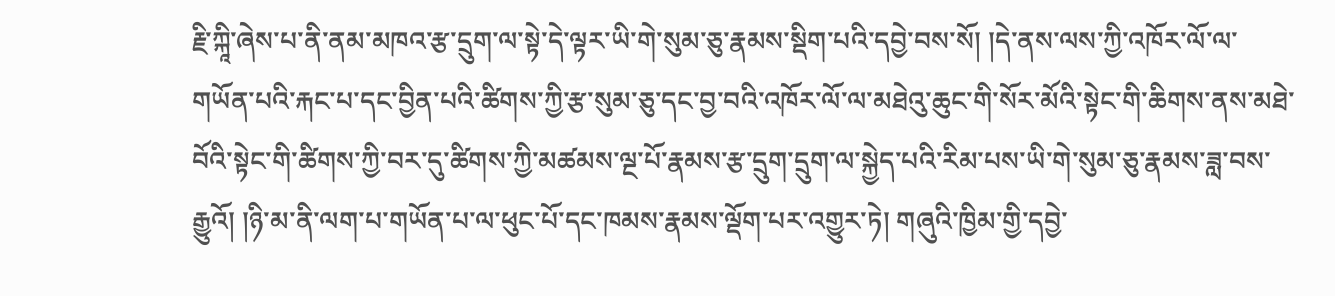རྗི་ཀྐཱི་ཞེས་པ་ནི་ནམ་མཁའ་རྩ་དྲུག་ལ་སྟེ་དེ་ལྟར་ཡི་གེ་སུམ་ཅུ་རྣམས་སྡིག་པའི་དབྱེ་བས་སོ། །དེ་ནས་ལས་ཀྱི་འཁོར་ལོ་ལ་གཡོན་པའི་རྐང་པ་དང་བྱིན་པའི་ཚིགས་ཀྱི་རྩ་སུམ་ཅུ་དང་བྱ་བའི་འཁོར་ལོ་ལ་མཐེའུ་ཆུང་གི་སོར་མོའི་སྟེང་གི་ཆིགས་ནས་མཐེ་བོའི་སྟེང་གི་ཚིགས་ཀྱི་བར་དུ་ཚིགས་ཀྱི་མཚམས་ལྔ་པོ་རྣམས་རྩ་དྲུག་དྲུག་ལ་སྐྱེད་པའི་རིམ་པས་ཡི་གེ་སུམ་ཅུ་རྣམས་ཟླ་བས་རྒྱུའོ། །ཉི་མ་ནི་ལག་པ་གཡོན་པ་ལ་ཕུང་པོ་དང་ཁམས་རྣམས་ལྡོག་པར་འགྱུར་ཏེ། གཞུའི་ཁྱིམ་གྱི་དབྱེ་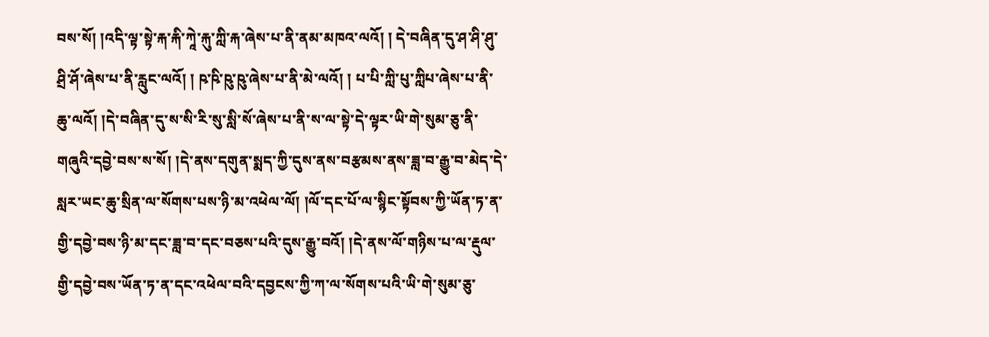བས་སོ། །འདི་ལྟ་སྟེ་རྐ་རྐི་ཀཱེ་རྐུ་ཀླི་རྐ་ཞེས་པ་ནི་ནམ་མཁའ་ལའོ། ། དེ་བཞིན་དུ་ཤ་ཤི་ཤུ་ཤྲི་ཤོ་ཞེས་པ་ནི་རླུང་ལའོ། ། ཥ་ཥི་ཥུ་ཥུ་ཞེས་པ་ནི་མེ་ལའོ། ། པ་པི་ཀླི་པུ་ཀླིཔ་ཞེས་པ་ནི་ཆུ་ལའོ། །དེ་བཞིན་དུ་ས་སི་རི་སུ་སླི་སོ་ཞེས་པ་ནི་ས་ལ་སྟེ་དེ་ལྟར་ཡི་གེ་སུམ་ཅུ་ནི་གཞུའི་དབྱེ་བས་ས་སོ། །དེ་ནས་དགུན་སྨད་ཀྱི་དུས་ནས་བརྩམས་ནས་ཟླ་བ་རྒྱུ་བ་མེད་དེ་སླར་ཡང་ཆུ་སྲིན་ལ་སོགས་པས་ཉི་མ་འཕེལ་ལོ། །ལོ་དང་པོ་ལ་སྙིང་སྟོབས་ཀྱི་ཡོན་ཏ་ན་གྱི་དབྱེ་བས་ཉི་མ་དང་ཟླ་བ་དང་བཅས་པའི་དུས་རྒྱུ་བའོ། །དེ་ནས་ལོ་གཉིས་པ་ལ་རྡུལ་གྱི་དབྱེ་བས་ཡོན་ཏ་ན་དང་འཕེལ་བའི་དབྱངས་ཀྱི་ཀ་ལ་སོགས་པའི་ཡི་གེ་སུམ་ཅུ་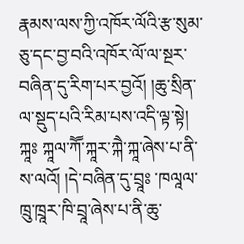རྣམས་ལས་ཀྱི་འཁོར་ལོའི་རྩ་སུམ་ཅུ་དང་བྱ་བའི་འཁོར་ལོ་ལ་སྔར་བཞིན་དུ་རིག་པར་བྱའོ། །ཆུ་སྲིན་ལ་སྡུད་པའི་རིམ་པས་འདི་ལྟ་སྟེ། ཀྐཱཿ ཀྐཱལ་ཀཽ་ཀྐཱར་ཀྐཻ་ཀྐཱ་ཞེས་པ་ནི་ས་ལའོ། །དེ་བཞིན་དུ་བྲཱཿ ་ཁལཱལ་ཁྲུ་ཁྲཱར་ཁི་བྲཱ་ཞེས་པ་ནི་ཆུ་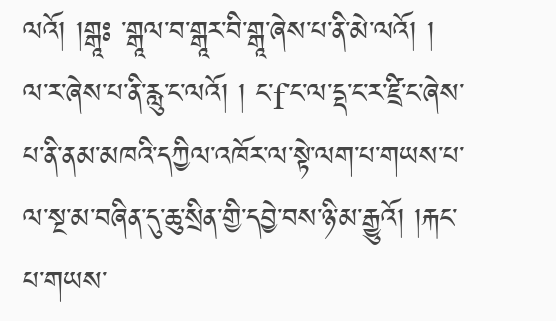ལའོ། །གྒཱཿ ་གྒཱལ་བ་གྒཱར་བི་གྒཱ་ཞེས་པ་ནི་མེ་ལའོ། ། ལ་ར་ཞེས་པ་ནི་རླུ་ང་ལའོ། ། ང་f་ང་ལ་དྡ་ང་ར་ཛྲི་ང་ཞེས་པ་ནི་ནམ་མཁའི་དཀྱིལ་འཁོར་ལ་སྟེ་ལག་པ་གཡས་པ་ལ་སྔ་མ་བཞིན་དུ་ཆུ་སྲིན་གྱི་དབྱེ་བས་ཉི་མ་རྒྱུའོ། །རྐང་པ་གཡས་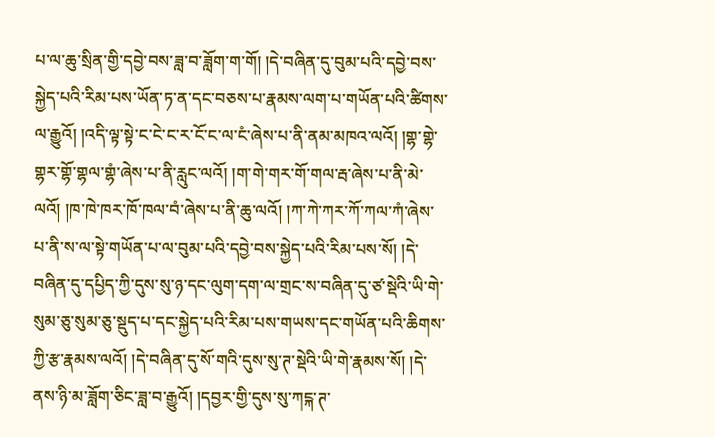པ་ལ་ཆུ་སྲིན་གྱི་དབྱེ་བས་ཟླ་བ་ཟློག་ག་གོ། །དེ་བཞིན་དུ་བུམ་པའི་དབྱེ་བས་སྐྱེད་པའི་རིམ་པས་ཡོན་ཏ་ན་དང་བཅས་པ་རྣམས་ལག་པ་གཡོན་པའི་ཚིགས་ལ་རྒྱུའོ། །འདི་ལྟ་སྟེ་ང་ངེ་ང་ར་ངོ་ང་ལ་ངཾ་ཞེས་པ་ནི་ནམ་མཁའ་ལའོ། །གྷ་གྷེ་གྷར་གྷོ་གྷལ་གྷཾ་ཞེས་པ་ནི་རླུང་ལའོ། །ག་གེ་གར་གོ་གལ་རྦ་ཞེས་པ་ནི་མེ་ལའོ། །ཁ་ཁེ་ཁར་ཁོ་ཁལ་བཾ་ཞེས་པ་ནི་ཆུ་ལའོ། །ཀ་ཀེ་ཀར་ཀོ་ཀལ་ཀཾ་ཞེས་པ་ནི་ས་ལ་སྟེ་གཡོན་པ་ལ་བུམ་པའི་དབྱེ་བས་སྐྱེད་པའི་རིམ་པས་སོ། །དེ་བཞིན་དུ་དཔྱིད་ཀྱི་དུས་སུ་ཉ་དང་ལུག་དག་ལ་གྲང་ས་བཞིན་དུ་ཙ་སྡེའི་ཡི་གེ་སུམ་ཅུ་སུམ་ཅུ་སྡུད་པ་དང་སྐྱེད་པའི་རིམ་པས་གཡས་དང་གཡོན་པའི་ཆིགས་ཀྱི་རྩ་རྣམས་ལའོ། །དེ་བཞིན་དུ་སོ་གའི་དུས་སུ་ཊ་སྡེའི་ཡི་གེ་རྣམས་སོ། །དེ་ནས་ཉི་མ་ཟློག་ཅིང་ཟླ་བ་རྒྱུའོ། །དབྱར་གྱི་དུས་སུ་ཀངྐ་ཊ་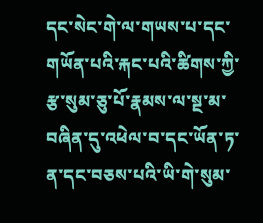དང་སེང་གེ་ལ་གཡས་པ་དང་གཡོན་པའི་རྐང་པའི་ཚིགས་ཀྱི་རྩ་སུམ་ཅུ་པོ་རྣམས་ལ་སྔ་མ་བཞིན་དུ་འཕེལ་བ་དང་ཡོན་ཏ་ན་དང་བཅས་པའི་ཡི་གེ་སུམ་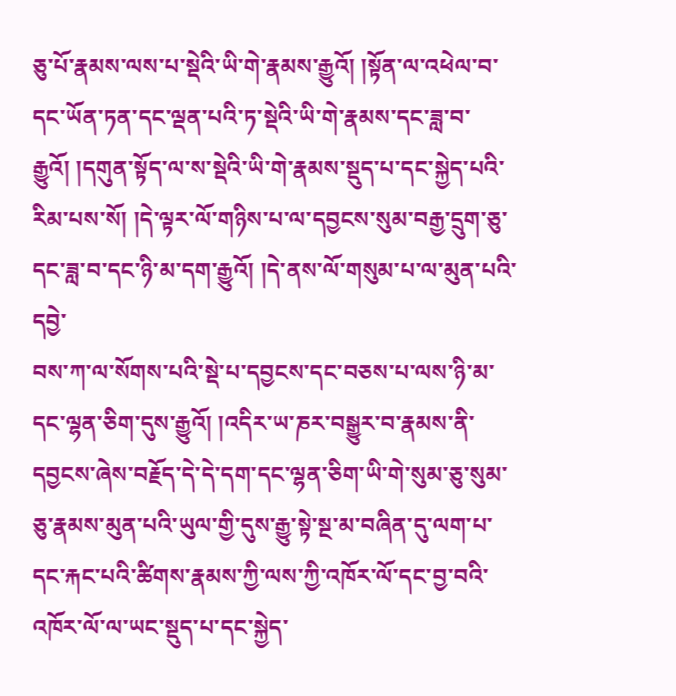ཅུ་པོ་རྣམས་ལས་པ་སྡེའི་ཡི་གེ་རྣམས་རྒྱུའོ། །སྟོན་ལ་འཕེལ་བ་དང་ཡོན་ཏན་དང་ལྡན་པའི་ཏ་སྡེའི་ཡི་གེ་རྣམས་དང་ཟླ་བ་རྒྱུའོ། །དགུན་སྟོད་ལ་ས་སྡེའི་ཡི་གེ་རྣམས་སྡུད་པ་དང་སྐྱེད་པའི་རིམ་པས་སོ། །དེ་ལྟར་ལོ་གཉིས་པ་ལ་དབྱངས་སུམ་བརྒྱ་དྲུག་ཅུ་དང་ཟླ་བ་དང་ཉི་མ་དག་རྒྱུའོ། །དེ་ནས་ལོ་གསུམ་པ་ལ་མུན་པའི་དབྱེ་
བས་ཀ་ལ་སོགས་པའི་སྡེ་པ་དབྱངས་དང་བཅས་པ་ལས་ཉི་མ་དང་ལྷན་ཅིག་དུས་རྒྱུའོ། །འདིར་ཡ་ཎར་བསྒྱུར་བ་རྣམས་ནི་དབྱངས་ཞེས་བརྗོད་དེ་དེ་དག་དང་ལྷན་ཅིག་ཡི་གེ་སུམ་ཅུ་སུམ་ཅུ་རྣམས་མུན་པའི་ཡུལ་གྱི་དུས་རྒྱུ་སྟེ་སྔ་མ་བཞིན་དུ་ལག་པ་དང་རྐང་པའི་ཚིགས་རྣམས་ཀྱི་ལས་ཀྱི་འཁོར་ལོ་དང་བྱ་བའི་འཁོར་ལོ་ལ་ཡང་སྡུད་པ་དང་སྐྱེད་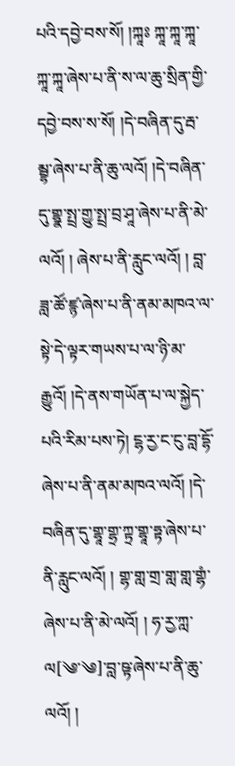པའི་དབྱེ་བས་སོ། །ཀྐཱཿ ཀྐཱ་ཀྐཱ་ཀྐཱ་ཀྐཱ་ཀྐཱ་ཞེས་པ་ནི་ས་ལ་ཆུ་སྲིན་གྱི་དབྱེ་བས་ས་སོ། །དེ་བཞིན་དུ་རྦ་མྦྷ་ཞེས་པ་ནི་ཆུ་ལའོ། །དེ་བཞིན་དུ་གྷྣ་སྤྲ་གྱུ་སྤྲ་བྲ་ཤཱ་ཞེས་པ་ནི་མེ་ལའོ། ། ཞེས་པ་ནི་རླུང་ལའོ། ། བླ་ཟླ་ཚོ་ཛྙ་ཞེས་པ་ནི་ནམ་མཁའ་ལ་སྟེ་དེ་ལྟར་གཡས་པ་ལ་ཉི་མ་རྒྱུའོ། །དེ་ནས་གཡོན་པ་ལ་སྐྱེད་པའི་རིམ་པས་ཏེ། ངྷ་རྱ་ང་ངུ་བླ་དྷོ་ཞེས་པ་ནི་ནམ་མཁའ་ལའོ། །དེ་བཞིན་དུ་གྷཱ་གྷྲ་ཀྟྲ་གྷཱ་ཧྟ་ཞེས་པ་ནི་རླུང་ལའོ། ། གྷ་གླ་གྲ་གླ་གླ་གྷཾ་ཞེས་པ་ནི་མེ་ལའོ། ། ཧ་རྱ་ཀླ་ལ[༄་༄]་བླ་ཥྟ་ཞེས་པ་ནི་ཆུ་ལའོ། །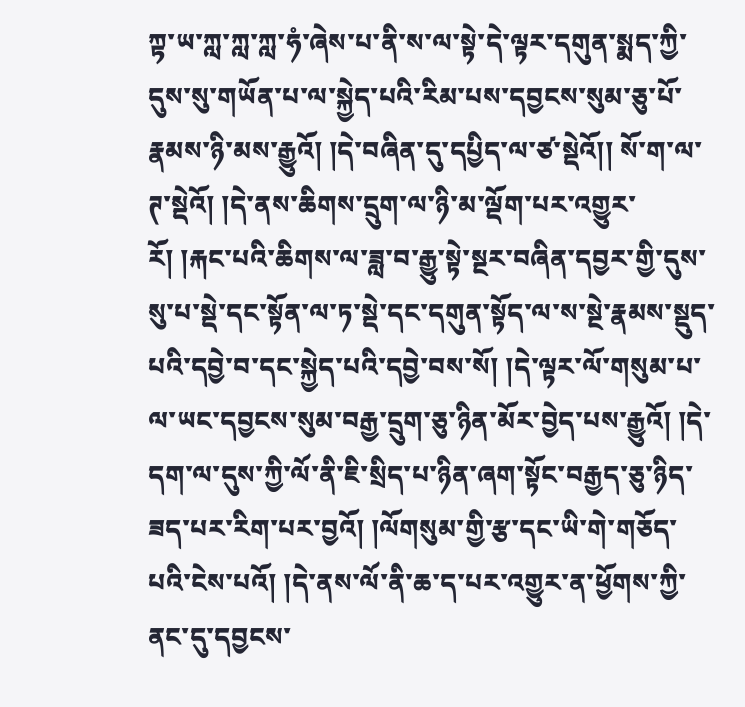ཀྟ་ཡ་ཀླ་ཀླ་ཀླ་ཧཾ་ཞེས་པ་ནི་ས་ལ་སྟེ་དེ་ལྟར་དགུན་སྨད་ཀྱི་དུས་སུ་གཡོན་པ་ལ་སྐྱེད་པའི་རིམ་པས་དབྱངས་སུམ་ཅུ་པོ་རྣམས་ཉི་མས་རྒྱུའོ། །དེ་བཞིན་དུ་དཔྱིད་ལ་ཙ་སྡེའོ།། སོ་ག་ལ་ཊ་སྡེའོ། །དེ་ནས་ཆིགས་དྲུག་ལ་ཉི་མ་ལྡོག་པར་འགྱུར་རོ། །རྐང་པའི་ཆིགས་ལ་ཟླ་བ་རྒྱུ་སྟེ་སྔར་བཞིན་དབྱར་གྱི་དུས་སུ་པ་སྡེ་དང་སྟོན་ལ་ཏ་སྡེ་དང་དགུན་སྟོད་ལ་ས་སྔེ་རྣམས་སྡུད་པའི་དབྱེ་བ་དང་སྐྱེད་པའི་དབྱེ་བས་སོ། །དེ་ལྟར་ལོ་གསུམ་པ་ལ་ཡང་དབྱངས་སུམ་བརྒྱ་དྲུག་ཅུ་ཉིན་མོར་བྱེད་པས་རྒྱུའོ། །དེ་དག་ལ་དུས་ཀྱི་ལོ་ནི་ཇི་སྲིད་པ་ཉིན་ཞག་སྟོང་བརྒྱད་ཅུ་ཉིད་ཟད་པར་རིག་པར་བྱའོ། །ལོགསུམ་གྱི་རྩ་དང་ཡི་གེ་གཅོད་པའི་ངེས་པའོ། །དེ་ནས་ལོ་ནི་ཆ་ད་པར་འགྱུར་ན་ཕྱོགས་ཀྱི་ནང་དུ་དབྱངས་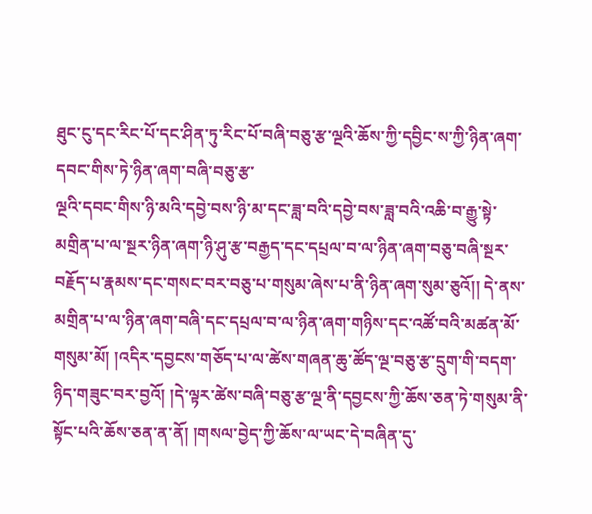ཐུང་ངུ་དང་རིང་པོ་དང་ཤིན་ཏུ་རིང་པོ་བཞི་བཅུ་རྩ་ལྔའི་ཆོས་ཀྱི་དབྱིང་ས་ཀྱི་ཉིན་ཞག་དབང་གིས་ཏེ་ཉིན་ཞག་བཞི་བཅུ་རྩ་
ལྔའི་དབང་གིས་ཉི་མའི་དབྱེ་བས་ཉི་མ་དང་ཟླ་བའི་དབྱེ་བས་ཟླ་བའི་འཆི་བ་རྒྱུ་སྟེ་མགྲིན་པ་ལ་སྔར་ཉིན་ཞག་ཉི་ཤུ་རྩ་བརྒྱད་དང་དཔྲལ་བ་ལ་ཉིན་ཞག་བཅུ་བཞི་སྔར་བརྗོད་པ་རྣམས་དང་གསང་བར་བཅུ་པ་གསུམ་ཞེས་པ་ནི་ཉིན་ཞག་སུམ་ཅུའོ།། དེ་ནས་མགྲིན་པ་ལ་ཉིན་ཞག་བཞི་དང་དཔྲལ་བ་ལ་ཉིན་ཞག་གཉིས་དང་འཚོ་བའི་མཚན་མོ་གསུམ་མོ། །འདིར་དབྱངས་གཅོད་པ་ལ་ཚེས་གཞན་ཆུ་ཚོད་ལྔ་བཅུ་རྩ་དྲུག་གི་བདག་ཉིད་གཟུང་བར་བྱའོ། །དེ་ལྟར་ཚེས་བཞི་བཅུ་རྩ་ལྔ་ནི་དབྱངས་ཀྱི་ཆོས་ཅན་ཏེ་གསུམ་ནི་སྟོང་པའི་ཆོས་ཅན་ན་ནོ། །གསལ་བྱེད་ཀྱི་ཆོས་ལ་ཡང་དེ་བཞིན་དུ་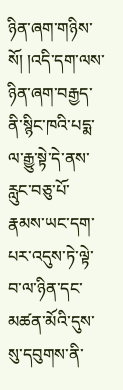ཉིན་ཞག་གཉིས་སོ། །འདི་དག་ལས་ཉིན་ཞག་བརྒྱད་ནི་སྙིང་ཁའི་པདྨ་ལ་རྒྱུ་སྟེ་དེ་ནས་རླུང་བཅུ་པོ་རྣམས་ཡང་དག་པར་འདུས་ཏེ་ལྟེ་བ་ལ་ཉིན་དང་མཚན་མོའི་དུས་སུ་དབུགས་ནི་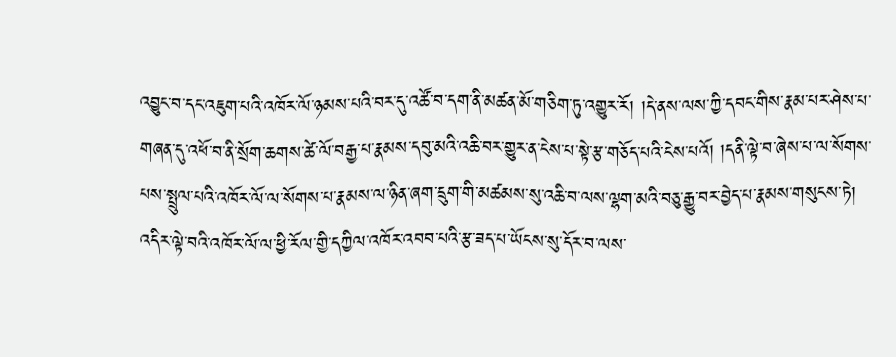འབྱུང་བ་དང་འཇུག་པའི་འཁོར་ལོ་ཉམས་པའི་བར་དུ་འཚོ་བ་དག་ནི་མཚན་མོ་གཅིག་ཏུ་འགྱུར་རོ། །དེ་ནས་ལས་ཀྱི་དབང་གིས་རྣམ་པར་ཤེས་པ་གཞན་དུ་འཕོ་བ་ནི་སྲོག་ཆགས་ཚེ་ལོ་བརྒྱ་པ་རྣམས་དབུ་མའི་འཆི་བར་གྱུར་ན་ངེས་པ་སྟེ་རྩ་གཅོད་པའི་ངེས་པའོ། །དནི་ལྟེ་བ་ཞེས་པ་ལ་སོགས་པས་སྤྲུལ་པའི་འཁོར་ལོ་ལ་སོགས་པ་རྣམས་ལ་ཉིན་ཞག་དྲུག་གི་མཚམས་སུ་འཆི་བ་ལས་ལྷག་མའི་བཅུ་རྒྱུ་བར་བྱེད་པ་རྣམས་གསུངས་ཏེ། འདིར་ལྟེ་བའི་འཁོར་ལོ་ལ་ཕྱི་རོལ་གྱི་དཀྱིལ་འཁོར་འབབ་པའི་རྩ་ཟད་པ་ཡོངས་སུ་དོར་བ་ལས་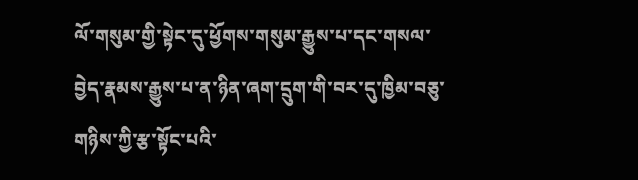ལོ་གསུམ་གྱི་སྟེང་དུ་ཕྱོགས་གསུམ་རྒྱུས་པ་དང་གསལ་བྱེད་རྣམས་རྒྱུས་པ་ན་ཉིན་ཞག་དྲུག་གི་བར་དུ་ཁྱིམ་བཅུ་གཉིས་ཀྱི་རྩ་སྟོང་པའི་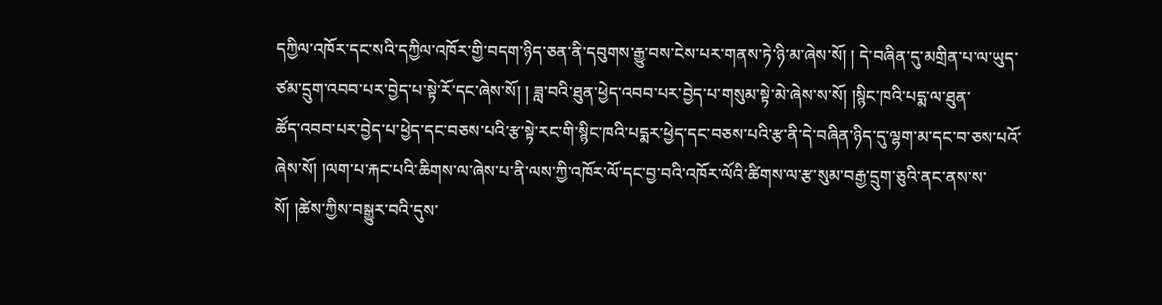དཀྱིལ་འཁོར་དང་སའི་དཀྱིལ་འཁོར་གྱི་བདག་ཉིད་ཅན་ནི་དབུགས་རྒྱུ་བས་ངེས་པར་གནས་ཏེ་ཉི་མ་ཞེས་སོ། ། དེ་བཞིན་དུ་མགྲིན་པ་ལ་ཡུད་ཙམ་དྲུག་འབབ་པར་བྱེད་པ་སྟེ་རོ་དང་ཞེས་སོ། ། ཟླ་བའི་ཐུན་ཕྱེད་འབབ་པར་བྱེད་པ་གསུམ་སྟེ་མེ་ཞེས་ས་སོ། །སྙིང་ཁའི་པདྨ་ལ་ཐུན་
ཚོད་འབབ་པར་བྱེད་པ་ཕྱེད་དང་བཅས་པའི་རྩ་སྟེ་རང་གི་སྙིང་ཁའི་པདྨར་ཕྱེད་དང་བཅས་པའི་རྩ་ནི་དེ་བཞིན་ཉིད་དུ་ལྷག་མ་དང་བ་ཅས་པའོ་ཞེས་སོ། །ལག་པ་རྐང་པའི་ཆིགས་ལ་ཞེས་པ་ནི་ལས་ཀྱི་འཁོར་ལོ་དང་བྱ་བའི་འཁོར་ལོའི་ཚིགས་ལ་རྩ་སུམ་བརྒྱ་དྲུག་ཅུའི་ནང་ནས་ས་སོ། །ཚེས་ཀྱིས་བསྒྱུར་བའི་དུས་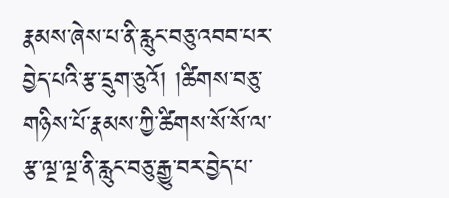རྣམས་ཞེས་པ་ནི་རླུང་བཅུ་འབབ་པར་བྱེད་པའི་རྩ་དྲུག་ཅུའོ། །ཚིགས་བཅུ་གཉིས་པོ་རྣམས་ཀྱི་ཚིགས་སོ་སོ་ལ་རྩ་ལྔ་ལྔ་ནི་རླུང་བཅུ་རྒྱུ་བར་བྱེད་པ་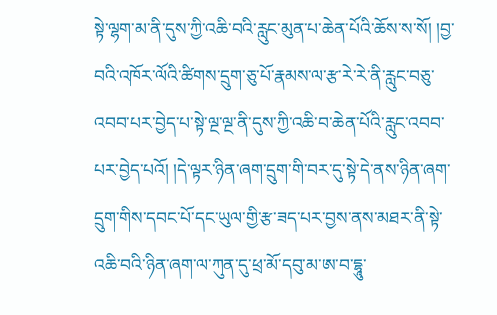སྟེ་ལྷག་མ་ནི་དུས་ཀྱི་འཆི་བའི་རླུང་མུན་པ་ཆེན་པོའི་ཆོས་ས་སོ། །བྱ་བའི་འཁོར་ལོའི་ཚིགས་དྲུག་ཅུ་པོ་རྣམས་ལ་རྩ་རེ་རེ་ནི་རླུང་བཅུ་འབབ་པར་བྱེད་པ་སྟེ་ལྔ་ལྔ་ནི་དུས་ཀྱི་འཆི་བ་ཆེན་པོའི་རླུང་འབབ་པར་བྱེད་པའོ། །དེ་ལྟར་ཉིན་ཞག་དྲུག་གི་བར་དུ་སྟེ་དེ་ནས་ཉིན་ཞག་དྲུག་གིས་དབང་པོ་དང་ཡུལ་གྱི་རྩ་ཟད་པར་བྱས་ནས་མཐར་ནི་སྟེ་འཆི་བའི་ཉིན་ཞག་ལ་ཀུན་དུ་ཕྲ་མོ་དབུ་མ་ཨ་བ་དྷཱུ་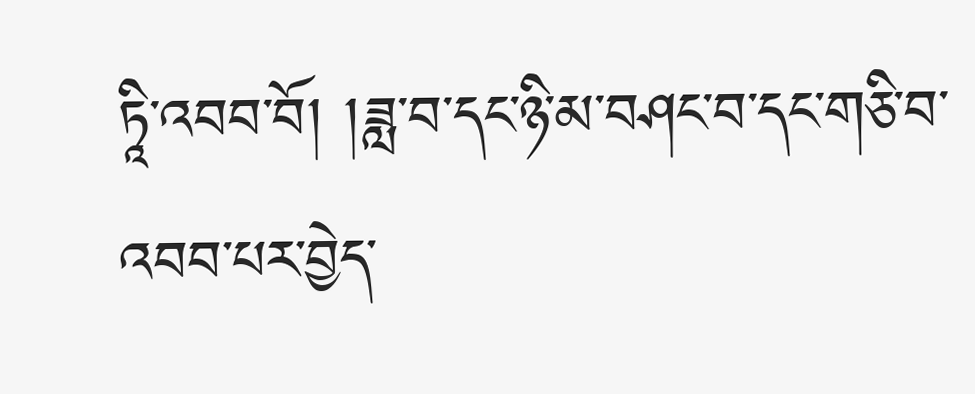ཏཱི་འབབ་བོ། །ཟླ་བ་དང་ཉི་མ་བཤང་བ་དང་གཅི་བ་འབབ་པར་བྱེད་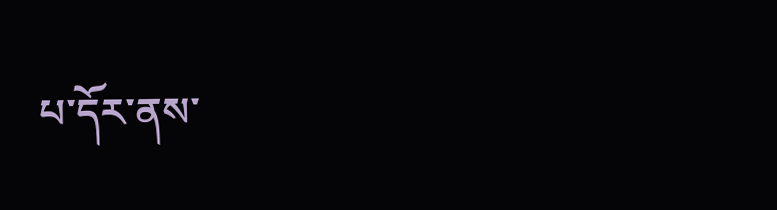པ་དོར་ནས་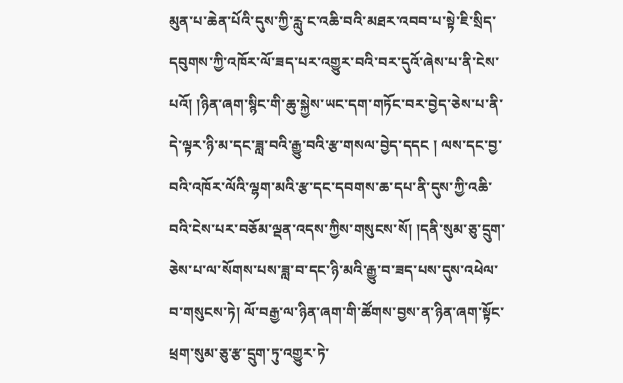མུན་པ་ཆེན་པོའི་དུས་ཀྱི་རླུ་ང་འཆི་བའི་མཐར་འབབ་པ་སྟེ་ཇི་སྲིད་དབུགས་ཀྱི་འཁོར་ལོ་ཟད་པར་འགྱུར་བའི་བར་དུའོ་ཞེས་པ་ནི་ངེས་པའོ། །ཉིན་ཞག་སྙིང་གི་ཆུ་སྐྱེས་ཡང་དག་གཏོང་བར་བྱེད་ཅེས་པ་ནི་དེ་ལྟར་ཉི་མ་དང་ཟླ་བའི་རྒྱུ་བའི་རྩ་གསལ་བྱེད་དདང ། ལས་དང་བྱ་བའི་འཁོར་ལོའི་ལྷག་མའི་རྩ་དང་དབགས་ཆ་དཔ་ནི་དུས་ཀྱི་འཆི་བའི་ངེས་པར་བཅོམ་ལྡན་འདས་ཀྱིས་གསུངས་སོ། །དནི་སུམ་ཅུ་དྲུག་ཅེས་པ་ལ་སོགས་པས་ཟླ་བ་དང་ཉི་མའི་རྒྱུ་བ་ཟད་པས་དུས་འཕེལ་བ་གསུངས་ཏེ། ལོ་བརྒྱ་ལ་ཉིན་ཞག་གི་ཚོགས་བྱས་ན་ཉིན་ཞག་སྟོང་ཕྲག་སུམ་ཅུ་རྩ་དྲུག་ཏུ་འགྱུར་ཏེ་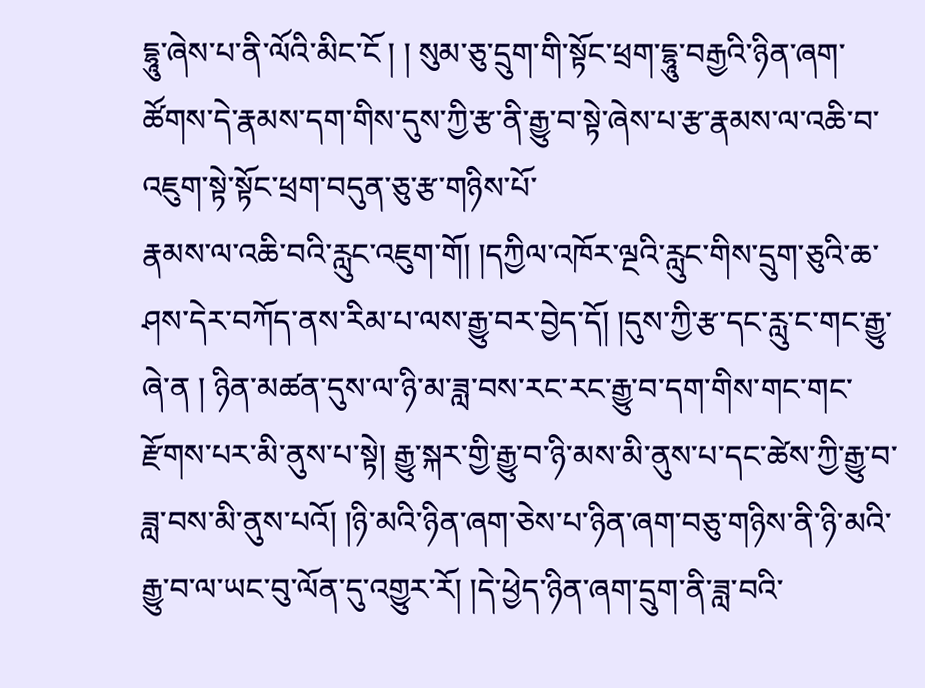དྷཱུ་ཞེས་པ་ནི་ལོའི་མིང་ངོ ། ། སུམ་ཅུ་དྲུག་གི་སྟོང་ཕྲག་དྷཱུ་བརྒྱའི་ཉིན་ཞག་ཚོགས་དེ་རྣམས་དག་གིས་དུས་ཀྱི་རྩ་ནི་རྒྱུ་བ་སྟེ་ཞེས་པ་རྩ་རྣམས་ལ་འཆི་བ་འཇུག་སྟེ་སྟོང་ཕྲག་བདུན་ཅུ་རྩ་གཉིས་པོ་
རྣམས་ལ་འཆི་བའི་རླུང་འཇུག་གོ། །དཀྱིལ་འཁོར་ལྔའི་རླུང་གིས་དྲུག་ཅུའི་ཆ་ཤས་དེར་བཀོད་ནས་རིམ་པ་ལས་རྒྱུ་བར་བྱེད་དོ། །དུས་ཀྱི་རྩ་དང་རླུ་ང་གང་རྒྱུ་ཞེ་ན ། ཉིན་མཚན་དུས་ལ་ཉི་མ་ཟླ་བས་རང་རང་རྒྱུ་བ་དག་གིས་གང་གང་རྫོགས་པར་མི་ནུས་པ་སྟེ། རྒྱུ་སྐར་གྱི་རྒྱུ་བ་ཉི་མས་མི་ནུས་པ་དང་ཚེས་ཀྱི་རྒྱུ་བ་ཟླ་བས་མི་ནུས་པའོ། །ཉི་མའི་ཉིན་ཞག་ཅེས་པ་ཉིན་ཞག་བཅུ་གཉིས་ནི་ཉི་མའི་རྒྱུ་བ་ལ་ཡང་བུ་ལོན་དུ་འགྱུར་རོ། །དེ་ཕྱེད་ཉིན་ཞག་དྲུག་ནི་ཟླ་བའི་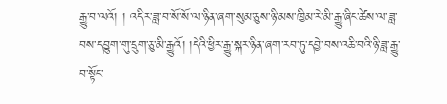རྒྱུ་བ་ལའོ། ། འདིར་ཟླ་བ་སོ་སོ་ལ་ཉིན་ཞག་སུམ་ཅུས་ཉི་མས་ཁྱིམ་རེ་མི་རྒྱུ་ཞིང་ཚེས་ལ་ཟླ་བས་དབྱུག་གུ་དྲུག་ཅུ་མི་རྒྱུའོ། །དེའི་ཕྱིར་རྒྱུ་སྐར་ཉིན་ཞག་རབ་ཏུ་དབྱེ་བས་འཆི་བའི་ཉི་ཟླ་རྒྱུ་བ་སྟོང་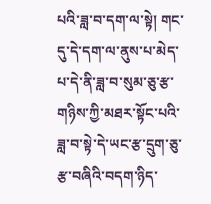པའི་ཟླ་བ་དག་ལ་སྟེ། གང་དུ་དེ་དག་ལ་ནུས་པ་མེད་པ་དེ་ནི་ཟླ་བ་སུམ་ཅུ་རྩ་གཉིས་ཀྱི་མཐར་སྟོང་པའི་ཟླ་བ་སྟེ་དེ་ཡང་རྩ་དྲུག་ཅུ་རྩ་བཞིའི་བདག་ཉིད་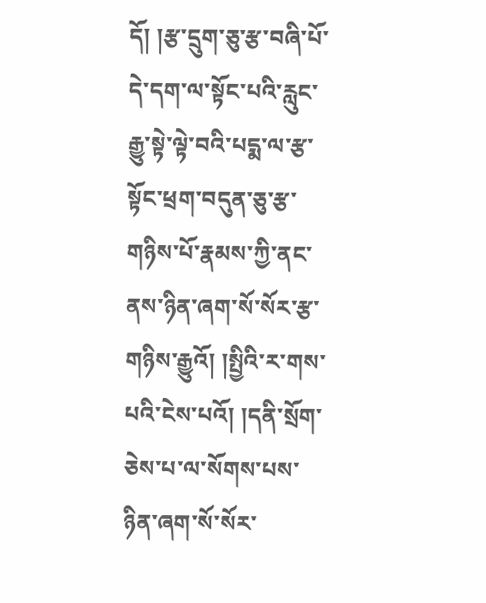དོ། །རྩ་དྲུག་ཅུ་རྩ་བཞི་པོ་དེ་དག་ལ་སྟོང་པའི་རླུང་རྒྱུ་སྟེ་ལྟེ་བའི་པདྨ་ལ་རྩ་སྟོང་ཕྲག་བདུན་ཅུ་རྩ་གཉིས་པོ་རྣམས་ཀྱི་ནང་ནས་ཉིན་ཞག་སོ་སོར་རྩ་གཉིས་རྒྱུའོ། །སྤྱིའི་ར་གས་པའི་ངེས་པའོ། །དནི་སྲོག་ཅེས་པ་ལ་སོགས་པས་ཉིན་ཞག་སོ་སོར་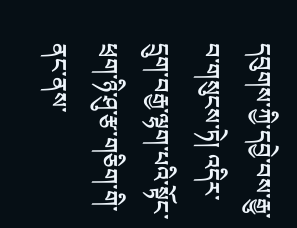དབུགས་ཀྱི་དབྱེ་བས་རྒྱུ་བ་གསུངས་ཏེ། འདིར་དྲུག་བརྒྱ་ལྷག་པའི་སྟོང་ཕྲག་ཉི་ཤུ་རྩ་གཅིག་གི་ནང་ནས་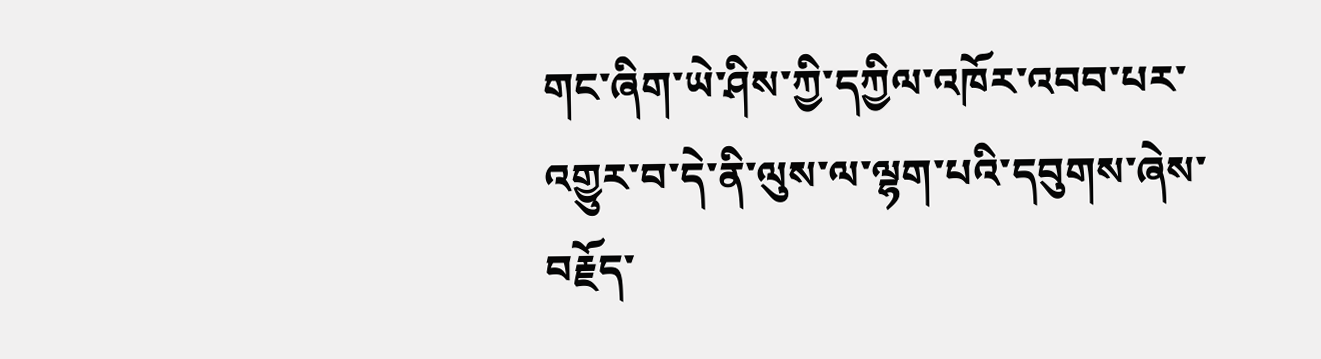གང་ཞིག་ཡེ་ཤིས་ཀྱི་དཀྱིལ་འཁོར་འབབ་པར་འགྱུར་བ་དེ་ནི་ལུས་ལ་ལྷག་པའི་དབུགས་ཞེས་བརྗོད་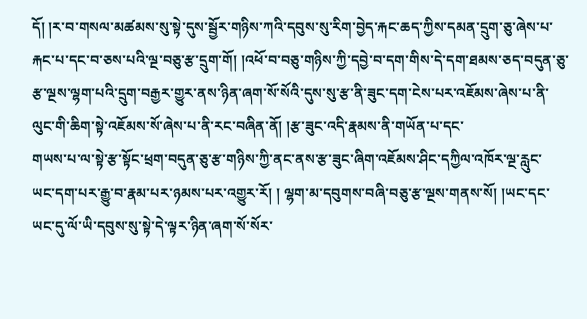དོ། །ར་བ་གསལ་མཚམས་སུ་སྟེ་དུས་སྦྱོར་གཉིས་ཀའི་དབུས་སུ་རིག་བྱེད་རྐང་ཆད་ཀྱིས་དམན་དྲུག་ཅུ་ཞེས་པ་རྐང་པ་དང་བ་ཅས་པའི་ལྔ་བཅུ་རྩ་དྲུག་གོ། །འཕོ་བ་བཅུ་གཉིས་ཀྱི་དབྱེ་བ་དག་གིས་དེ་དག་ཐམས་ཅད་བདུན་ཅུ་རྩ་ལྔས་ལྷག་པའི་དྲུག་བརྒྱར་གྱུར་ནས་ཉིན་ཞག་སོ་སོའི་དུས་སུ་རྩ་ནི་ཟུང་དག་ངེས་པར་འཇོམས་ཞེས་པ་ནི་ལུང་གི་ཆིག་སྟེ་འཇོམས་སོ་ཞེས་པ་ནི་རང་བཞིན་ནོ། །རྩ་ཟུང་འདི་རྣམས་ནི་གཡོན་པ་དང་
གཡས་པ་ལ་སྟེ་རྩ་སྟོང་ཕྲག་བདུན་ཅུ་རྩ་གཉིས་ཀྱི་ནང་ནས་རྩ་ཟུང་ཞིག་འཇོམས་ཤིང་དཀྱིལ་འཁོར་ལྔ་རླུང་ཡང་དག་པར་རྒྱུ་བ་རྣམ་པར་ཉམས་པར་འགྱུར་རོ། ། ལྷག་མ་དབུགས་བཞི་བཅུ་རྩ་ལྔས་གནས་སོ། །ཡང་དང་ཡང་དུ་ལོ་ཡི་དབུས་སུ་སྟེ་དེ་ལྟར་ཉིན་ཞག་སོ་སོར་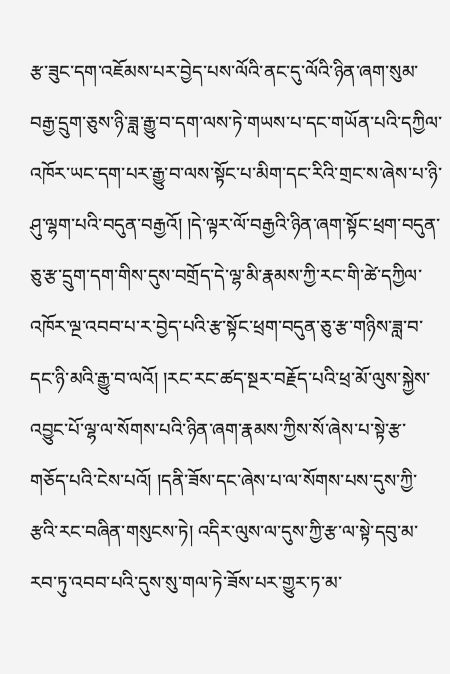རྩ་ཟུང་དག་འཇོམས་པར་བྱེད་པས་ལོའི་ནང་དུ་ལོའི་ཉིན་ཞག་སུམ་བརྒྱ་དྲུག་ཅུས་ཉི་ཟླ་རྒྱུ་བ་དག་ལས་ཏེ་གཡས་པ་དང་གཡོན་པའི་དཀྱིལ་འཁོར་ཡང་དག་པར་རྒྱུ་བ་ལས་སྟོང་པ་མིག་དང་རིའི་གྲང་ས་ཞེས་པ་ཉི་ཤུ་ལྷག་པའི་བདུན་བརྒྱའོ། །དེ་ལྟར་ལོ་བརྒྱའི་ཉིན་ཞག་སྟོང་ཕྲག་བདུན་ཅུ་རྩ་དྲུག་དག་གིས་དུས་བགྲོད་དེ་ལྷ་མི་རྣམས་ཀྱི་རང་གི་ཚེ་དཀྱིལ་འཁོར་ལྔ་འབབ་པ་ར་བྱེད་པའི་རྩ་སྟོང་ཕྲག་བདུན་ཅུ་རྩ་གཉིས་ཟླ་བ་དང་ཉི་མའི་རྒྱུ་བ་ལའོ། །རང་རང་ཚད་སྔར་བརྗོད་པའི་ཕྲ་མོ་ལུས་སྐྱེས་འབྱུང་པོ་ལྷ་ལ་སོགས་པའི་ཉིན་ཞག་རྣམས་ཀྱིས་སོ་ཞེས་པ་སྟེ་རྩ་གཅོད་པའི་ངེས་པའོ། །དནི་ཟོས་དང་ཞེས་པ་ལ་སོགས་པས་དུས་ཀྱི་རྩའི་རང་བཞིན་གསུངས་ཏེ། འདིར་ལུས་ལ་དུས་ཀྱི་རྩ་ལ་སྟེ་དབུ་མ་རབ་ཏུ་འབབ་པའི་དུས་སུ་གལ་ཏེ་ཟོས་པར་གྱུར་ཏ་མ་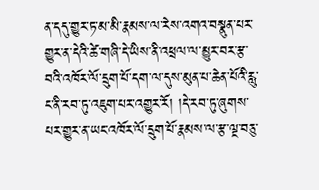ན་དདུ་གྱུར་ཏ་མ་མི་རྣམས་ལ་རེས་འགའ་བསྣུན་པར་གྱུར་ན་དེའི་ཚེ་གཞི་དེ་ཡིས་ནི་འཕྲལ་ལ་མྱུར་བར་རྩ་བའི་འཁོར་ལོ་དྲུག་པོ་དག་ལ་དུས་མུན་པ་ཆེན་པོའི་རླུ་ང་ནི་རབ་ཏུ་འཇུག་པར་འགྱུར་རོ། །དེ་རབ་ཏུ་ཞུགས་པར་གྱུར་ན་ཡང་འཁོར་ལོ་དྲུག་པོ་རྣམས་ལ་རྩ་ལྔ་བཅུ་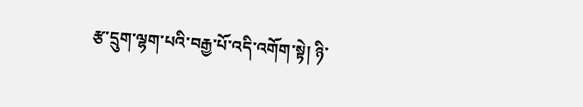རྩ་དྲུག་ལྷག་པའི་བརྒྱ་པོ་འདི་འགོག་སྟེ། ཉི་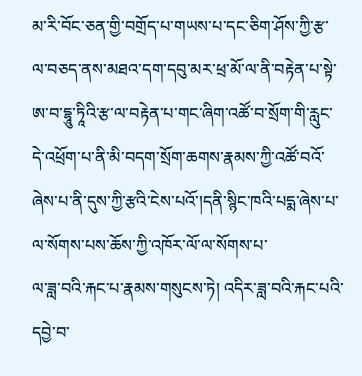མ་རི་བོང་ཅན་གྱི་བགྲོད་པ་གཡས་པ་དང་ཅིག་ཤོས་ཀྱི་རྩ་ལ་བཅད་ནས་མཐའ་དག་དབུ་མར་ཕྲ་མོ་ལ་ནི་བརྟེན་པ་སྟེ་ཨ་བ་དྷཱུ་ཏཱིའི་རྩ་ལ་བརྟེན་པ་གང་ཞིག་འཚོ་བ་སྲོག་གི་རླུང་དེ་འཕྲོག་པ་ནི་མི་བདག་སྲོག་ཆགས་རྣམས་ཀྱི་འཚོ་བའོ་ཞེས་པ་ནི་དུས་ཀྱི་རྩའི་ངེས་པའོ་།དནི་སྙིང་ཁའི་པདྨ་ཞེས་པ་ལ་སོགས་པས་ཆོས་ཀྱི་འཁོར་ལོ་ལ་སོགས་པ་
ལ་ཟླ་བའི་རྐང་པ་རྣམས་གསུངས་ཏེ། འདིར་ཟླ་བའི་རྐང་པའི་དབྱེ་བ་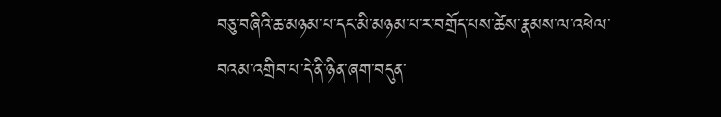བཅུ་བཞིའི་ཆ་མཉམ་པ་དང་མི་མཉམ་པ་ར་བགྲོད་པས་ཚེས་རྣམས་ལ་འཕེལ་བའམ་འགྲིབ་པ་དེ་ནི་ཉིན་ཞག་བདུན་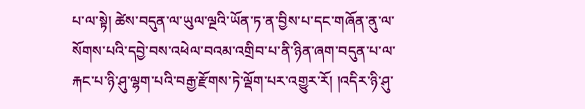པ་ལ་སྟེ། ཚེས་བདུན་ལ་ཡུལ་ལྔའི་ཡོན་ཏ་ན་བྱིས་པ་དང་གཞོན་ནུ་ལ་སོགས་པའི་དབྱེ་བས་འཕེལ་བའམ་འགྲིབ་པ་ནི་ཉིན་ཞག་བདུན་པ་ལ་རྐང་པ་ཉི་ཤུ་ལྷག་པའི་བརྒྱ་རྫོགས་ཏེ་ལྡོག་པར་འགྱུར་རོ། །འདིར་ཉི་ཤུ་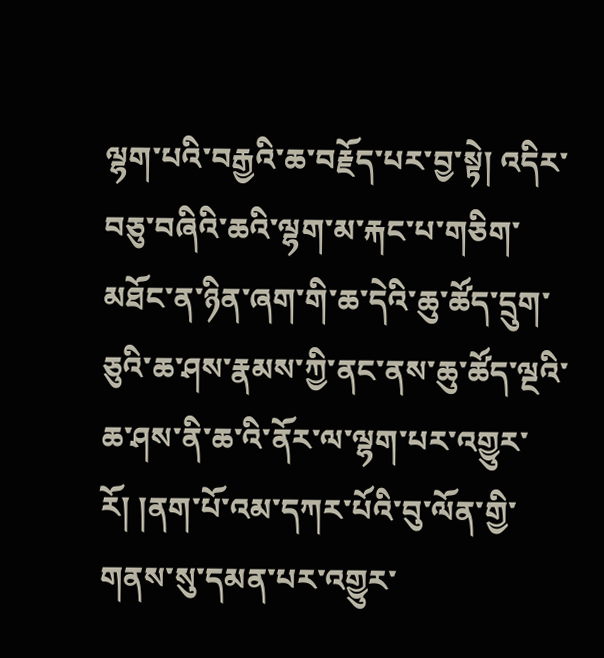ལྷག་པའི་བརྒྱའི་ཆ་བརྗོད་པར་བྱ་སྟེ། འདིར་བཅུ་བཞིའི་ཆའི་ལྷག་མ་རྐང་པ་གཅིག་མཐོང་ན་ཉིན་ཞག་གི་ཆ་དེའི་ཆུ་ཚོད་དྲུག་ཅུའི་ཆ་ཤས་རྣམས་ཀྱི་ནང་ནས་ཆུ་ཚོད་ལྔའི་ཆ་ཤས་ནི་ཆ་འི་ནོར་ལ་ལྷག་པར་འགྱུར་རོ། །ནག་པོ་འམ་དཀར་པོའི་བུ་ལོན་གྱི་གནས་སུ་དམན་པར་འགྱུར་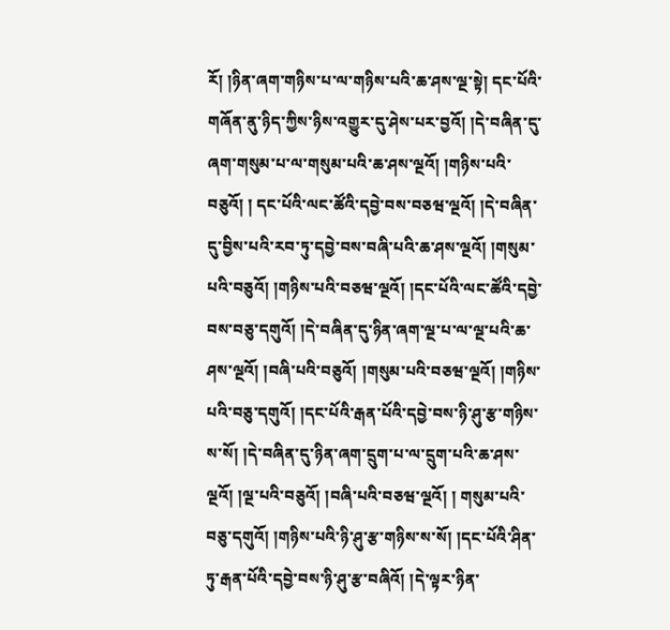རོ། །ཉིན་ཞག་གཉིས་པ་ལ་གཉིས་པའི་ཆ་ཤས་ལྔ་སྟེ། དང་པོའི་གཞོན་ནུ་ཉིད་ཀྱིས་ཉིས་འགྱུར་དུ་ཤེས་པར་བྱའོ། །དེ་བཞིན་དུ་ཞག་གསུམ་པ་ལ་གསུམ་པའི་ཆ་ཤས་ལྔའོ། །གཉིས་པའི་བཅུའོ། ། དང་པོའི་ལང་ཚོའི་དབྱེ་བས་བཅཝ་ལྔའོ། །དེ་བཞིན་དུ་བྱིས་པའི་རབ་ཏུ་དབྱེ་བས་བཞི་པའི་ཆ་ཤས་ལྔའོ། །གསུམ་པའི་བཅུའོ། །གཉིས་པའི་བཅཝ་ལྔའོ། །དང་པོའི་ལང་ཚོའི་དབྱེ་བས་བཅུ་དགུའོ། །དེ་བཞིན་དུ་ཉིན་ཞག་ལྔ་པ་ལ་ལྔ་པའི་ཆ་ཤས་ལྔའོ། །བཞི་པའི་བཅུའོ། །གསུམ་པའི་བཅཝ་ལྔའོ། །གཉིས་པའི་བཅུ་དགུའོ། །དང་པོའི་རྒན་པོའི་དབྱེ་བས་ཉི་ཤུ་རྩ་གཉིས་ས་སོ། །དེ་བཞིན་དུ་ཉིན་ཞག་དྲུག་པ་ལ་དྲུག་པའི་ཆ་ཤས་ལྔའོ། །ལྔ་པའི་བཅུའོ། །བཞི་པའི་བཅཝ་ལྔའོ། ། གསུམ་པའི་བཅུ་དགུའོ། །གཉིས་པའི་ཉི་ཤུ་རྩ་གཉིས་ས་སོ། །དང་པོའི་ཤིན་ཏུ་རྒན་པོའི་དབྱེ་བས་ཉི་ཤུ་རྩ་བཞིའོ། །དེ་ལྟར་ཉིན་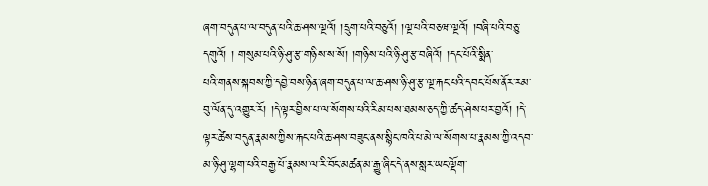ཞག་བདུན་པ་ལ་བདུན་པའི་ཆ་ཤས་ལྔའོ། །དྲུག་པའི་བཅུའོ། །ལྔ་པའི་བཅཝ་ལྔའོ། །བཞི་པའི་བཅུ་དགུའོ། ། གསུམ་པའི་ཉི་ཤུ་རྩ་གཉིས་ས་སོ། །གཉིས་པའི་ཉི་ཤུ་རྩ་བཞིའོ། །དང་པོའི་སྨིན་
པའི་གནས་སྐབས་ཀྱི་དབྱེ་བས་ཉིན་ཞག་བདུན་པ་ལ་ཆ་ཤས་ཉི་ཤུ་རྩ་ལྔ་རྐང་པའི་དབང་པོས་ནོར་རམ་བུ་ལོན་དུ་འགྱུར་རོ། །དེ་ལྟར་བྱིས་པ་ལ་སོགས་པའི་རིམ་པས་ཐམས་ཅད་ཀྱི་ཚད་ཤེས་པར་བྱའོ། །དེ་ལྟར་ཚེས་བདུན་རྣམས་ཀྱིས་རྐང་པའི་ཆ་ཤས་བཟུང་ནས་སྙིང་ཁའི་པ་མེ་ལ་སོགས་པ་རྣམས་ཀྱི་འདབ་མ་ཉི་ཤུ་ལྷག་པའི་བརྒྱ་པོ་རྣམས་ལ་རི་བོང་མཚན་མ་རྒྱུ་ཞིང་དེ་ནས་སླར་ཡང་ལྡོག་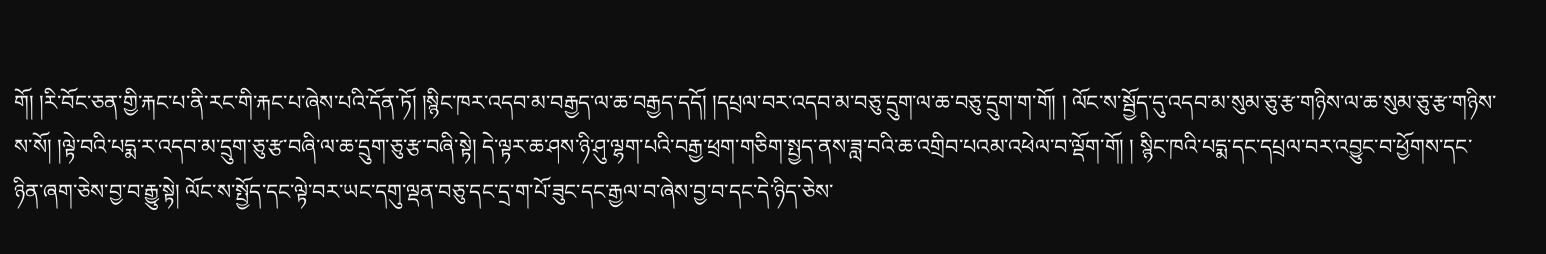གོ། །རི་བོང་ཅན་གྱི་རྐང་པ་ནི་རང་གི་རྐང་པ་ཞེས་པའི་དོན་ཏོ། །སྙིང་ཁར་འདབ་མ་བརྒྱད་ལ་ཆ་བརྒྱད་དདོ། །དཔྲལ་བར་འདབ་མ་བཅུ་དྲུག་ལ་ཆ་བཅུ་དྲུག་ག་གོ། ། ལོང་ས་སྦྱོད་དུ་འདབ་མ་སུམ་ཅུ་རྩ་གཉིས་ལ་ཆ་སུམ་ཅུ་རྩ་གཉིས་ས་སོ། །ལྟེ་བའི་པདྨ་ར་འདབ་མ་དྲུག་ཅུ་རྩ་བཞི་ལ་ཆ་དྲུག་ཅུ་རྩ་བཞི་སྟེ། དེ་ལྟར་ཆ་ཤས་ཉི་ཤུ་ལྷག་པའི་བརྒྱ་ཕྲག་གཅིག་སྤྱད་ནས་ཟླ་བའི་ཆ་འགྲིབ་པའམ་འཕེལ་བ་ལྡོག་གོ། ། སྙིང་ཁའི་པདྨ་དང་དཔྲལ་བར་འབྱུང་བ་ཕྱོགས་དང་ཉིན་ཞག་ཅེས་བྱ་བ་རྒྱུ་སྟེ། ལོང་ས་སྤྱོད་དང་ལྟེ་བར་ཡང་དགུ་ལྡན་བཅུ་དང་དྲ་ག་པོ་ཟུང་དང་རྒྱལ་བ་ཞེས་བྱ་བ་དང་དེ་ཉིད་ཅེས་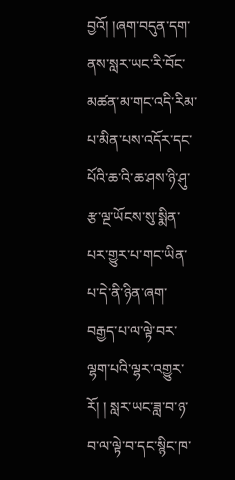བྱའོ། །ཞག་བདུན་དག་ནས་སླར་ཡང་རི་བོང་མཚན་མ་གང་འདི་རིམ་པ་མིན་པས་འདོར་དང་པོའི་ཆ་འི་ཆ་ཤས་ཉི་ཤུ་རྩ་ལྔ་ཡོངས་སུ་སྨིན་པར་གྱུར་པ་གང་ཡིན་པ་དེ་ནི་ཉིན་ཞག་བརྒྱད་པ་ལ་ལྟེ་བར་ལྷག་པའི་ལྷར་འགྱུར་རོ། ། སླར་ཡང་ཟླ་བ་ཉ་བ་ལ་ལྟེ་བ་དང་སྙིང་ཁ་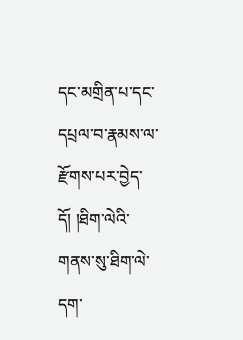དང་མགྲིན་པ་དང་དཔྲལ་བ་རྣམས་ལ་རྫོགས་པར་བྱེད་དོ། །ཐིག་ལེའི་གནས་སུ་ཐིག་ལེ་དག་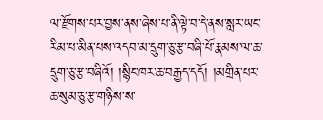ལ་རྫོགས་པར་བྱས་ནས་ཞེས་པ་ནི་ལྟེ་བ་དེ་ནས་སླར་ཡང་རིམ་པ་མིན་པས་འདབ་མ་དྲུག་ཅུ་རྩ་བཞི་པོ་རྣམས་ལ་ཆ་དྲུག་ཅུ་རྩ་བཞིའོ། །སྙིང་ཁར་ཆ་བརྒྱད་དདོ། །མགྲིན་པར་ཆ་སུམ་ཅུ་རྩ་གཉིས་ས་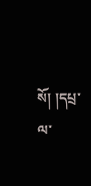སོ། །དཔྲ་ལ་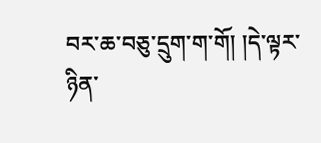བར་ཆ་བཅུ་དྲུག་ག་གོ། །དེ་ལྟར་ཉིན་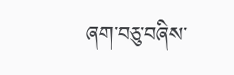ཞག་བཅུ་བཞིས་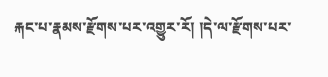རྐང་པ་རྣམས་རྫོགས་པར་འགྱུར་རོ། །དེ་ལ་རྫོགས་པར་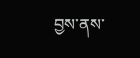བྱས་ནས་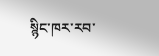སྙིང་ཁར་རབ་